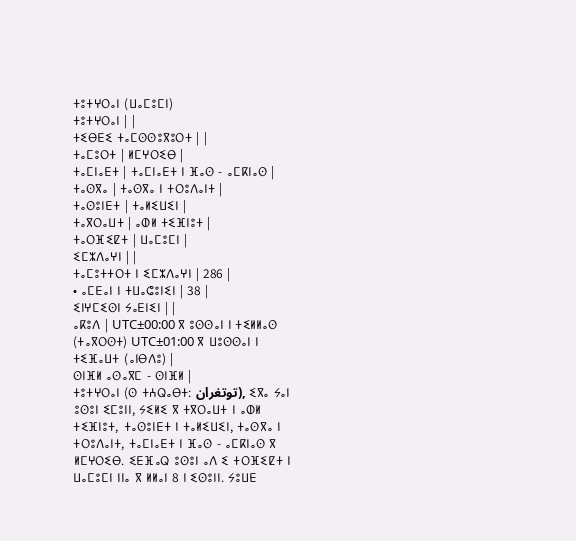ⵜⵓⵜⵖⵔⴰⵏ (ⵡⴰⵎⵓⵎⵏ)
ⵜⵓⵜⵖⵔⴰⵏ | |
ⵜⵉⴱⴹⵉ ⵜⴰⵎⵙⵙⵓⴳⵓⵔⵜ | |
ⵜⴰⵎⵓⵔⵜ | ⵍⵎⵖⵔⵉⴱ |
ⵜⴰⵎⵏⴰⴹⵜ | ⵜⴰⵎⵏⴰⴹⵜ ⵏ ⴼⴰⵙ - ⴰⵎⴽⵏⴰⵙ |
ⵜⴰⵙⴳⴰ | ⵜⴰⵙⴳⴰ ⵏ ⵜⵔⵓⴷⴰⵏⵜ |
ⵜⴰⵙⵓⵏⴹⵜ | ⵜⴰⵍⵉⵡⵉⵏ |
ⵜⴰⴳⵔⴰⵡⵜ | ⴰⵀⵍ ⵜⵉⴼⵏⵓⵜ |
ⵜⴰⵔⴼⵉⵇⵜ | ⵡⴰⵎⵓⵎⵏ |
ⵉⵎⵣⴷⴰⵖⵏ | |
ⵜⴰⵎⵓⵜⵜⵔⵜ ⵏ ⵉⵎⵣⴷⴰⵖⵏ | 286 |
• ⴰⵎⴹⴰⵏ ⵏ ⵜⵡⴰⵛⵓⵏⵉⵏ | 38 |
ⵉⵏⵖⵎⵉⵙⵏ ⵢⴰⴹⵏⵉⵏ | |
ⴰⴽⵓⴷ | UTC±00:00 ⴳ ⵓⵙⵙⴰⵏ ⵏ ⵜⵉⵍⵍⴰⵙ (ⵜⴰⴳⵔⵙⵜ) UTC±01:00 ⴳ ⵡⵓⵙⵙⴰⵏ ⵏ ⵜⵉⴼⴰⵡⵜ (ⴰⵏⴱⴷⵓ) |
ⵙⵏⴼⵍ ⴰⵙⴰⴳⵎ - ⵙⵏⴼⵍ |
ⵜⵓⵜⵖⵔⴰⵏ (ⵙ ⵜⵄⵕⴰⴱⵜ: توتغران), ⵉⴳⴰ ⵢⴰⵏ ⵓⵙⵓⵏ ⵉⵎⵓⵏⵏ, ⵢⵉⵍⵉ ⴳ ⵜⴳⵔⴰⵡⵜ ⵏ ⴰⵀⵍ ⵜⵉⴼⵏⵓⵜ, ⵜⴰⵙⵓⵏⴹⵜ ⵏ ⵜⴰⵍⵉⵡⵉⵏ, ⵜⴰⵙⴳⴰ ⵏ ⵜⵔⵓⴷⴰⵏⵜ, ⵜⴰⵎⵏⴰⴹⵜ ⵏ ⴼⴰⵙ - ⴰⵎⴽⵏⴰⵙ ⴳ ⵍⵎⵖⵔⵉⴱ. ⵉⴹⴼⴰⵕ ⵓⵙⵓⵏ ⴰⴷ ⵉ ⵜⵔⴼⵉⵇⵜ ⵏ ⵡⴰⵎⵓⵎⵏ ⵏⵏⴰ ⴳ ⵍⵍⴰⵏ 8 ⵏ ⵉⵙⵓⵏⵏ. ⵢⵓⵡⴹ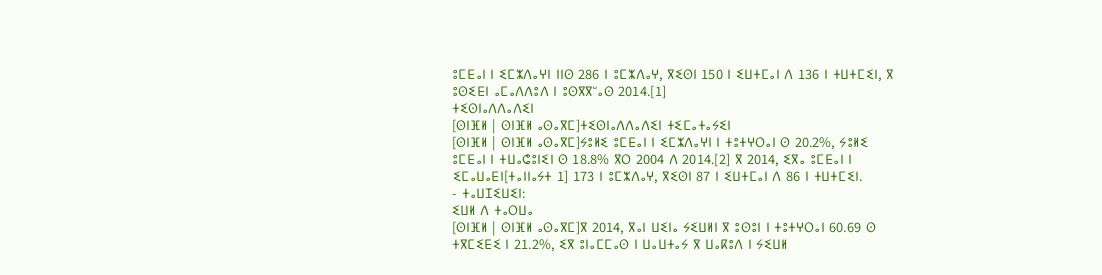ⵓⵎⴹⴰⵏ ⵏ ⵉⵎⵣⴷⴰⵖⵏ ⵏⵏⵙ 286 ⵏ ⵓⵎⵣⴷⴰⵖ, ⴳⵉⵙⵏ 150 ⵏ ⵉⵡⵜⵎⴰⵏ ⴷ 136 ⵏ ⵜⵡⵜⵎⵉⵏ, ⴳ ⵓⵙⵉⴹⵏ ⴰⵎⴰⴷⴷⵓⴷ ⵏ ⵓⵙⴳⴳⵯⴰⵙ 2014.[1]
ⵜⵉⵙⵏⴰⴷⴷⴰⴷⵉⵏ
[ⵙⵏⴼⵍ | ⵙⵏⴼⵍ ⴰⵙⴰⴳⵎ]ⵜⵉⵙⵏⴰⴷⴷⴰⴷⵉⵏ ⵜⵉⵎⴰⵜⴰⵢⵉⵏ
[ⵙⵏⴼⵍ | ⵙⵏⴼⵍ ⴰⵙⴰⴳⵎ]ⵢⵓⵍⵉ ⵓⵎⴹⴰⵏ ⵏ ⵉⵎⵣⴷⴰⵖⵏ ⵏ ⵜⵓⵜⵖⵔⴰⵏ ⵙ 20.2%, ⵢⵓⵍⵉ ⵓⵎⴹⴰⵏ ⵏ ⵜⵡⴰⵛⵓⵏⵉⵏ ⵙ 18.8% ⴳⵔ 2004 ⴷ 2014.[2] ⴳ 2014, ⵉⴳⴰ ⵓⵎⴹⴰⵏ ⵏ ⵉⵎⴰⵡⴰⴹⵏ[ⵜⴰⵏⵏⴰⵢⵜ 1] 173 ⵏ ⵓⵎⵣⴷⴰⵖ, ⴳⵉⵙⵏ 87 ⵏ ⵉⵡⵜⵎⴰⵏ ⴷ 86 ⵏ ⵜⵡⵜⵎⵉⵏ.
- ⵜⴰⵡⵊⵉⵡⵉⵏ:
ⵉⵡⵍ ⴷ ⵜⴰⵔⵡⴰ
[ⵙⵏⴼⵍ | ⵙⵏⴼⵍ ⴰⵙⴰⴳⵎ]ⴳ 2014, ⴳⴰⵏ ⵡⵉⵏⴰ ⵢⵉⵡⵍⵏ ⴳ ⵓⵙⵓⵏ ⵏ ⵜⵓⵜⵖⵔⴰⵏ 60.69 ⵙ ⵜⴳⵎⵉⴹⵉ ⵏ 21.2%, ⵉⴳ ⵓⵏⴰⵎⵎⴰⵙ ⵏ ⵡⴰⵡⵜⴰⵢ ⴳ ⵡⴰⴽⵓⴷ ⵏ ⵢⵉⵡⵍ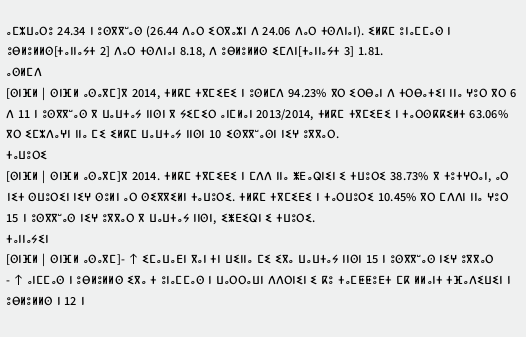ⴰⵎⵣⵡⴰⵔⵓ 24.34 ⵏ ⵓⵙⴳⴳⵯⴰⵙ (26.44 ⴷⴰⵔ ⵉⵔⴳⴰⵣⵏ ⴷ 24.06 ⴷⴰⵔ ⵜⵙⴷⵏⴰⵏ). ⵉⵍⴽⵎ ⵓⵏⴰⵎⵎⴰⵙ ⵏ ⵓⴱⵍⵓⵍⵍⵙ[ⵜⴰⵏⵏⴰⵢⵜ 2] ⴷⴰⵔ ⵜⵙⴷⵏⴰⵏ 8.18, ⴷ ⵓⴱⵍⵓⵍⵍⵙ ⵉⵎⴷⵏ[ⵜⴰⵏⵏⴰⵢⵜ 3] 1.81.
ⴰⵙⵍⵎⴷ
[ⵙⵏⴼⵍ | ⵙⵏⴼⵍ ⴰⵙⴰⴳⵎ]ⴳ 2014, ⵜⵍⴽⵎ ⵜⴳⵎⵉⴹⵉ ⵏ ⵓⵙⵍⵎⴷ 94.23% ⴳⵔ ⵉⵔⴱⴰⵏ ⴷ ⵜⵔⴱⴰⵜⵉⵏ ⵏⵏⴰ ⵖⵓⵔ ⴳⵔ 6 ⴷ 11 ⵏ ⵓⵙⴳⴳⵯⴰⵙ ⴳ ⵡⴰⵡⵜⴰⵢ ⵏⵏⵙⵏ ⴳ ⵢⵉⵎⵉⵔ ⴰⵏⵎⵍⴰⵏ 2013/2014, ⵜⵍⴽⵎ ⵜⴳⵎⵉⴹⵉ ⵏ ⵜⴰⵔⵙⴽⴽⵉⵍⵜ 63.06% ⴳⵔ ⵉⵎⵣⴷⴰⵖⵏ ⵏⵏⴰ ⵎⵉ ⵉⵍⴽⵎ ⵡⴰⵡⵜⴰⵢ ⵏⵏⵙⵏ 10 ⵉⵙⴳⴳⵯⴰⵙⵏ ⵏⵉⵖ ⵓⴳⴳⴰⵔ.
ⵜⴰⵡⵓⵔⵉ
[ⵙⵏⴼⵍ | ⵙⵏⴼⵍ ⴰⵙⴰⴳⵎ]ⴳ 2014. ⵜⵍⴽⵎ ⵜⴳⵎⵉⴹⵉ ⵏ ⵎⴷⴷ ⵏⵏⴰ ⵥⴹⴰⵕⵏⵉⵏ ⵉ ⵜⵡⵓⵔⵉ 38.73% ⴳ ⵜⵓⵜⵖⵔⴰⵏ, ⴰⵔ ⵏⵉⵜ ⵙⵡⵓⵔⵉⵏ ⵏⵉⵖ ⵙⵓⵍⵏ ⴰⵔ ⵙⵉⴳⴳⵉⵍⵏ ⵜⴰⵡⵓⵔⵉ. ⵜⵍⴽⵎ ⵜⴳⵎⵉⴹⵉ ⵏ ⵜⴰⵔⵡⵓⵔⵉ 10.45% ⴳⵔ ⵎⴷⴷⵏ ⵏⵏⴰ ⵖⵓⵔ 15 ⵏ ⵓⵙⴳⴳⵯⴰⵙ ⵏⵉⵖ ⵓⴳⴳⴰⵔ ⴳ ⵡⴰⵡⵜⴰⵢ ⵏⵏⵙⵏ, ⵉⵥⴹⵉⵕⵏ ⵉ ⵜⵡⵓⵔⵉ.
ⵜⴰⵏⵏⴰⵢⵉⵏ
[ⵙⵏⴼⵍ | ⵙⵏⴼⵍ ⴰⵙⴰⴳⵎ]- ↑ ⵉⵎⴰⵡⴰⴹⵏ ⴳⴰⵏ ⵜⵏ ⵡⵉⵏⵏⴰ ⵎⵉ ⵉⴳⴰ ⵡⴰⵡⵜⴰⵢ ⵏⵏⵙⵏ 15 ⵏ ⵓⵙⴳⴳⵯⴰⵙ ⵏⵉⵖ ⵓⴳⴳⴰⵔ
- ↑ ⴰⵏⵎⵎⴰⵙ ⵏ ⵓⴱⵍⵓⵍⵍⵙ ⵉⴳⴰ ⵜ ⵓⵏⴰⵎⵎⴰⵙ ⵏ ⵡⴰⵔⵔⴰⵡⵏ ⴷⴷⵔⵏⵉⵏ ⵉ ⴽⵓ ⵜⴰⵎⵟⵟⵓⴹⵜ ⵎⴽ ⵍⵍⴰⵏⵜ ⵜⴼⴰⴷⵉⵡⵉⵏ ⵏ ⵓⴱⵍⵓⵍⵍⵙ ⵏ 12 ⵏ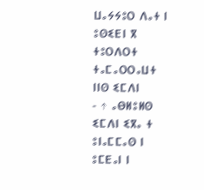ⵡⴰⵢⵢⵓⵔ ⴷⴰⵜ ⵏ ⵓⵙⵉⴹⵏ ⴳ ⵜⵓⵔⴷⵔⵜ ⵜⴰⵎⴰⵔⵔⴰⵡⵜ ⵏⵏⵙ ⵉⵎⴷⵏ
- ↑ ⴰⴱⵍⵓⵍⵙ ⵉⵎⴷⵏ ⵉⴳⴰ ⵜ ⵓⵏⴰⵎⵎⴰⵙ ⵏ ⵓⵎⴹⴰⵏ ⵏ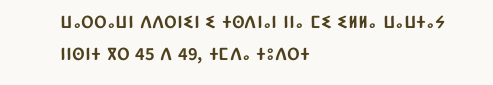ⵡⴰⵔⵔⴰⵡⵏ ⴷⴷⵔⵏⵉⵏ ⵉ ⵜⵙⴷⵏⴰⵏ ⵏⵏⴰ ⵎⵉ ⵉⵍⵍⴰ ⵡⴰⵡⵜⴰⵢ ⵏⵏⵙⵏⵜ ⴳⵔ 45 ⴷ 49, ⵜⵎⴷⴰ ⵜⵓⴷⵔⵜ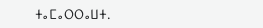ⵜⴰⵎⴰⵔⵔⴰⵡⵜ.